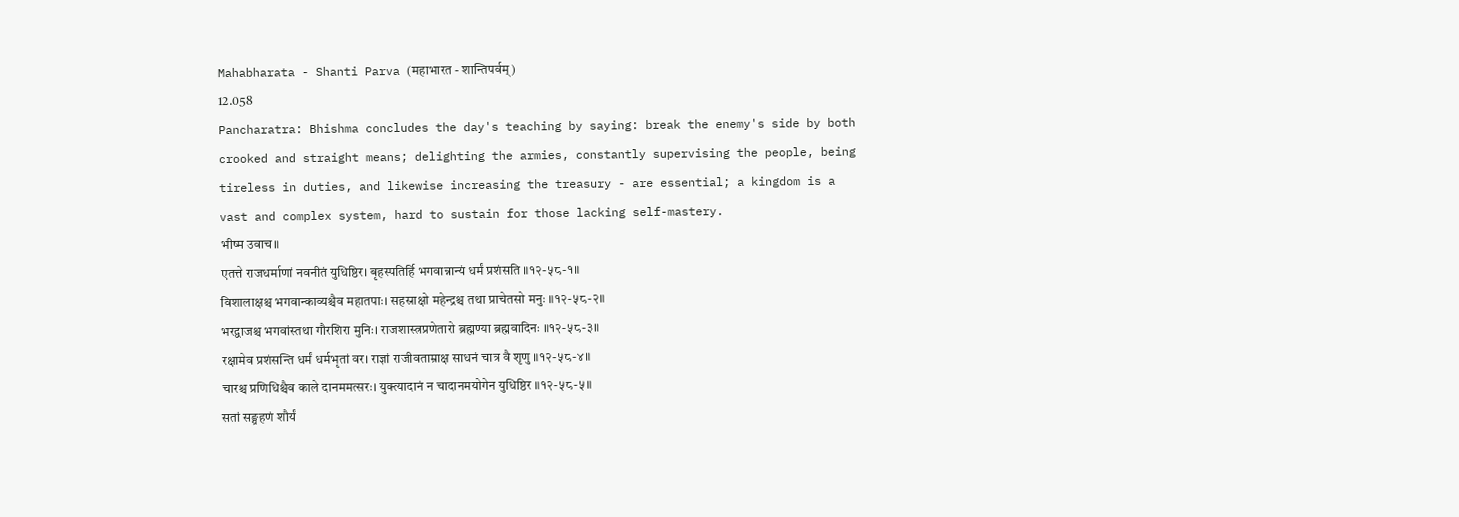Mahabharata - Shanti Parva (महाभारत - शान्तिपर्वम्)
12.058
Pancharatra: Bhishma concludes the day's teaching by saying: break the enemy's side by both crooked and straight means; delighting the armies, constantly supervising the people, being tireless in duties, and likewise increasing the treasury - are essential; a kingdom is a vast and complex system, hard to sustain for those lacking self-mastery.
भीष्म उवाच॥
एतत्ते राजधर्माणां नवनीतं युधिष्ठिर। बृहस्पतिर्हि भगवान्नान्यं धर्मं प्रशंसति ॥१२-५८-१॥
विशालाक्षश्च भगवान्काव्यश्चैव महातपाः। सहस्राक्षो महेन्द्रश्च तथा प्राचेतसो मनुः ॥१२-५८-२॥
भरद्वाजश्च भगवांस्तथा गौरशिरा मुनिः। राजशास्त्रप्रणेतारो ब्रह्मण्या ब्रह्मवादिनः ॥१२-५८-३॥
रक्षामेव प्रशंसन्ति धर्मं धर्मभृतां वर। राज्ञां राजीवताम्राक्ष साधनं चात्र वै शृणु ॥१२-५८-४॥
चारश्च प्रणिधिश्चैव काले दानममत्सरः। युक्त्यादानं न चादानमयोगेन युधिष्ठिर ॥१२-५८-५॥
सतां सङ्ग्रहणं शौर्यं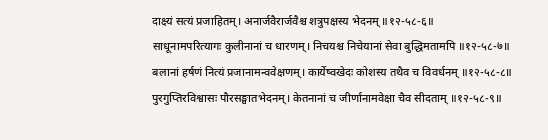दाक्ष्यं सत्यं प्रजाहितम्। अनार्जवैरार्जवैश्च शत्रुपक्षस्य भेदनम् ॥१२-५८-६॥
साधूनामपरित्यागः कुलीनानां च धारणम्। निचयश्च निचेयानां सेवा बुद्धिमतामपि ॥१२-५८-७॥
बलानां हर्षणं नित्यं प्रजानामन्ववेक्षणम्। कार्येष्वखेदः कोशस्य तथैव च विवर्धनम् ॥१२-५८-८॥
पुरगुप्तिरविश्वासः पौरसङ्घातभेदनम्। केतनानां च जीर्णानामवेक्षा चैव सीदताम् ॥१२-५८-९॥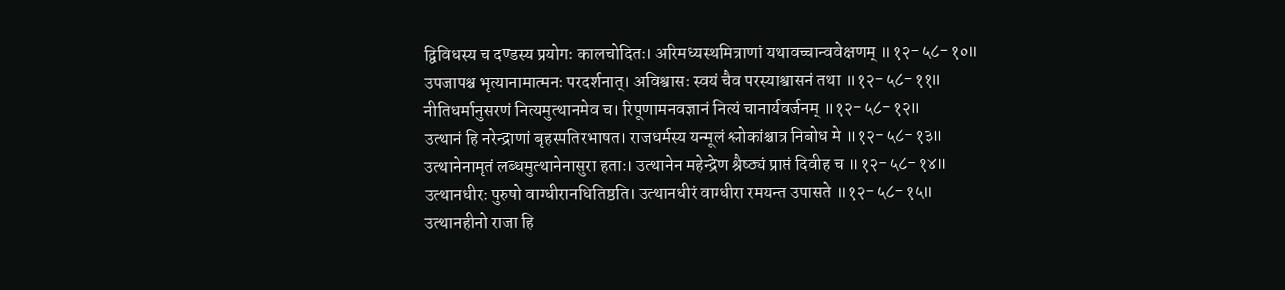द्विविधस्य च दण्डस्य प्रयोगः कालचोदितः। अरिमध्यस्थमित्राणां यथावच्चान्ववेक्षणम् ॥१२-५८-१०॥
उपजापश्च भृत्यानामात्मनः परदर्शनात्। अविश्वासः स्वयं चैव परस्याश्वासनं तथा ॥१२-५८-११॥
नीतिधर्मानुसरणं नित्यमुत्थानमेव च। रिपूणामनवज्ञानं नित्यं चानार्यवर्जनम् ॥१२-५८-१२॥
उत्थानं हि नरेन्द्राणां बृहस्पतिरभाषत। राजधर्मस्य यन्मूलं श्लोकांश्चात्र निबोध मे ॥१२-५८-१३॥
उत्थानेनामृतं लब्धमुत्थानेनासुरा हताः। उत्थानेन महेन्द्रेण श्रैष्ठ्यं प्राप्तं दिवीह च ॥१२-५८-१४॥
उत्थानधीरः पुरुषो वाग्धीरानधितिष्ठति। उत्थानधीरं वाग्धीरा रमयन्त उपासते ॥१२-५८-१५॥
उत्थानहीनो राजा हि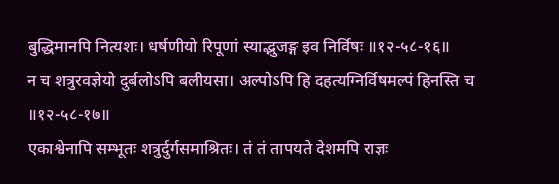बुद्धिमानपि नित्यशः। धर्षणीयो रिपूणां स्याद्भुजङ्ग इव निर्विषः ॥१२-५८-१६॥
न च शत्रुरवज्ञेयो दुर्बलोऽपि बलीयसा। अल्पोऽपि हि दहत्यग्निर्विषमल्पं हिनस्ति च ॥१२-५८-१७॥
एकाश्वेनापि सम्भूतः शत्रुर्दुर्गसमाश्रितः। तं तं तापयते देशमपि राज्ञः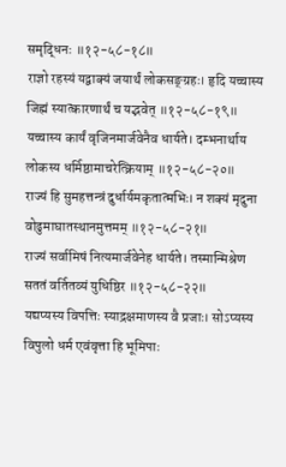समृद्धिनः ॥१२-५८-१८॥
राज्ञो रहस्यं यद्वाक्यं जयार्थं लोकसङ्ग्रहः। हृदि यच्चास्य जिह्मं स्यात्कारणार्थं च यद्भवेत् ॥१२-५८-१९॥
यच्चास्य कार्यं वृजिनमार्जवेनैव धार्यते। दम्भनार्थाय लोकस्य धर्मिष्ठामाचरेत्क्रियाम् ॥१२-५८-२०॥
राज्यं हि सुमहत्तन्त्रं दुर्धार्यमकृतात्मभिः। न शक्यं मृदुना वोढुमाघातस्थानमुत्तमम् ॥१२-५८-२१॥
राज्यं सर्वामिषं नित्यमार्जवेनेह धार्यते। तस्मान्मिश्रेण सततं वर्तितव्यं युधिष्ठिर ॥१२-५८-२२॥
यद्यप्यस्य विपत्तिः स्याद्रक्षमाणस्य वै प्रजाः। सोऽप्यस्य विपुलो धर्म एवंवृत्ता हि भूमिपाः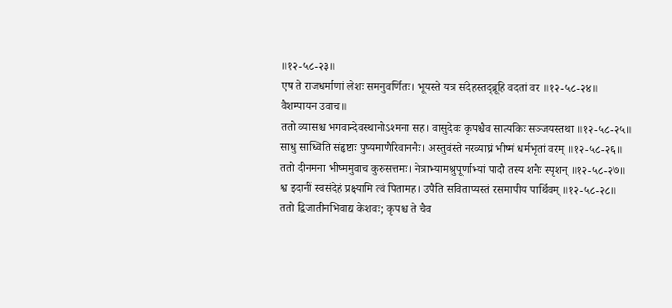॥१२-५८-२३॥
एष ते राजधर्माणां लेशः समनुवर्णितः। भूयस्ते यत्र संदेहस्तद्ब्रूहि वदतां वर ॥१२-५८-२४॥
वैशम्पायन उवाच॥
ततो व्यासश्च भगवान्देवस्थानोऽश्मना सह। वासुदेवः कृपश्चैव सात्यकिः सञ्जयस्तथा ॥१२-५८-२५॥
साधु साध्विति संहृष्टाः पुष्यमाणैरिवाननैः। अस्तुवंस्ते नरव्याघ्रं भीष्मं धर्मभृतां वरम् ॥१२-५८-२६॥
ततो दीनमना भीष्ममुवाच कुरुसत्तमः। नेत्राभ्यामश्रुपूर्णाभ्यां पादौ तस्य शनैः स्पृशन् ॥१२-५८-२७॥
श्व इदानीं स्वसंदेहं प्रक्ष्यामि त्वं पितामह। उपैति सविताप्यस्तं रसमापीय पार्थिवम् ॥१२-५८-२८॥
ततो द्विजातीनभिवाद्य केशवः; कृपश्च ते चैव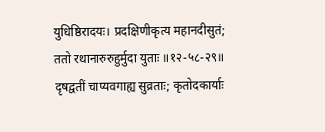युधिष्ठिरादयः। प्रदक्षिणीकृत्य महानदीसुतं; ततो रथानारुरुहुर्मुदा युताः ॥१२-५८-२९॥
दृषद्वतीं चाप्यवगाह्य सुव्रताः; कृतोदकार्याः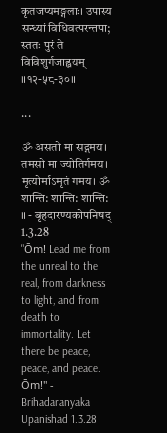कृतजप्यमङ्गलाः। उपास्य सन्ध्यां विधिवत्परन्तपा; स्ततः पुरं ते विविशुर्गजाह्वयम् ॥१२-५८-३०॥

...

ॐ असतो मा सद्गमय। तमसो मा ज्योतिर्गमय। मृत्योर्माऽमृतं गमय। ॐ शान्ति: शान्ति: शान्ति: ॥ - बृहदारण्यकोपनिषद् 1.3.28
"Ōm! Lead me from the unreal to the real, from darkness to light, and from death to immortality. Let there be peace, peace, and peace. Ōm!" - Brihadaranyaka Upanishad 1.3.28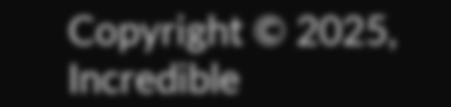Copyright © 2025, Incredible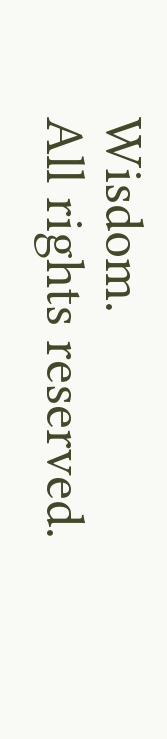Wisdom.
All rights reserved.